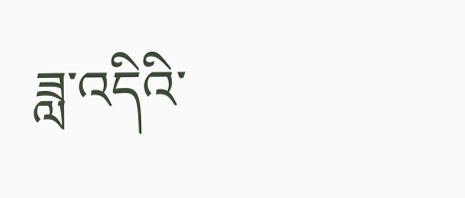ཟླ་འདིའི་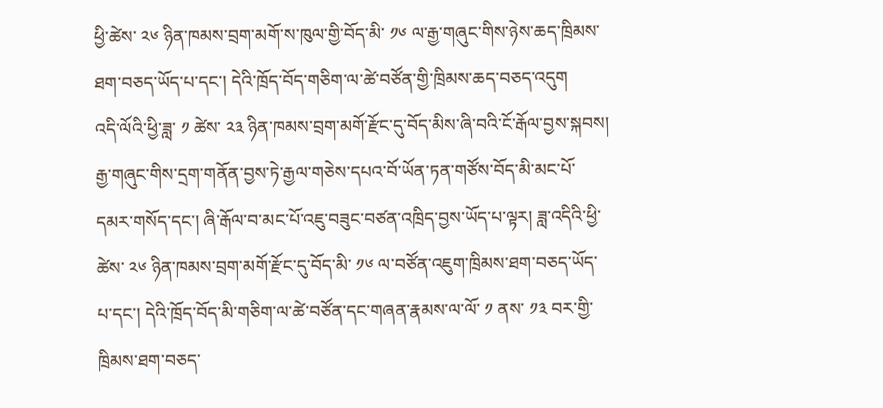ཕྱི་ཚེས་ ༢༦ ཉིན་ཁམས་བྲག་མགོ་ས་ཁུལ་གྱི་བོད་མི་ ༡༦ ལ་རྒྱ་གཞུང་གིས་ཉེས་ཆད་ཁྲིམས་ཐག་བཅད་ཡོད་པ་དང་། དེའི་ཁྲོད་བོད་གཅིག་ལ་ཚེ་བཙོན་གྱི་ཁྲིམས་ཆད་བཅད་འདུག
འདི་ལོའི་ཕྱི་ཟླ་ ༡ ཚེས་ ༢༣ ཉིན་ཁམས་བྲག་མགོ་རྫོང་དུ་བོད་མིས་ཞི་བའི་ངོ་རྒོལ་བྱས་སྐབས། རྒྱ་གཞུང་གིས་དྲག་གནོན་བྱས་ཏེ་རྒྱལ་གཅེས་དཔའ་བོ་ཡོན་ཏན་གཙོས་བོད་མི་མང་པོ་དམར་གསོད་དང་། ཞི་རྒོལ་བ་མང་པོ་འཇུ་བཟུང་བཙན་འཁྲིད་བྱས་ཡོད་པ་ལྟར། ཟླ་འདིའི་ཕྱི་ཚེས་ ༢༦ ཉིན་ཁམས་བྲག་མགོ་རྫོང་དུ་བོད་མི་ ༡༦ ལ་བཙོན་འཇུག་ཁྲིམས་ཐག་བཅད་ཡོད་པ་དང་། དེའི་ཁྲོད་བོད་མི་གཅིག་ལ་ཚེ་བཙོན་དང་གཞན་རྣམས་ལ་ལོ་ ༡ ནས་ ༡༣ བར་གྱི་ཁྲིམས་ཐག་བཅད་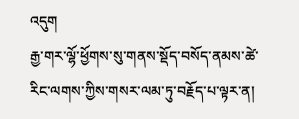འདུག
རྒྱ་གར་ལྷོ་ཕྱོགས་སུ་གནས་སྡོད་བསོད་ནམས་ཚེ་རིང་ལགས་ཀྱིས་གསར་ལམ་ཏུ་བརྗོད་པ་ལྟར་ན།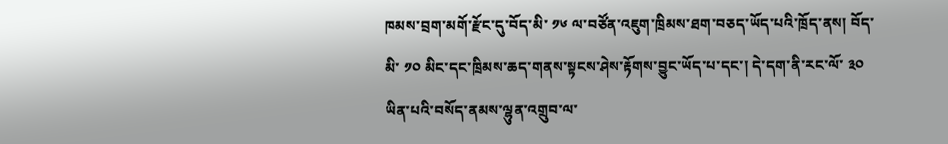ཁམས་བྲག་མགོ་རྫོང་དུ་བོད་མི་ ༡༦ ལ་བཙོན་འཇུག་ཁྲིམས་ཐག་བཅད་ཡོད་པའི་ཁྲོད་ནས། བོད་མི་ ༡༠ མིང་དང་ཁྲིམས་ཆད་གནས་སྟངས་ཤེས་རྟོགས་བྱུང་ཡོད་པ་དང་། དེ་དག་ནི་རང་ལོ་ ༣༠ ཡིན་པའི་བསོད་ནམས་ལྷུན་འགྲུབ་ལ་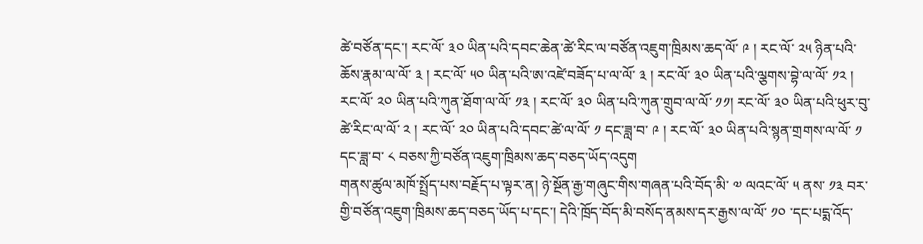ཚེ་བཙོན་དང་། རང་ལོ་ ༣༠ ཡིན་པའི་དབང་ཆེན་ཚེ་རིང་ལ་བཙོན་འཇུག་ཁྲིམས་ཆད་ལོ་ ༩ ། རང་ལོ་ ༢༥ ཉིན་པའི་ཆོས་རྣམ་ལ་ལོ་ ༣ ། རང་ལོ་ ༥༠ ཡིན་པའི་ཨ་འཛེ་བཟོད་པ་ལ་ལོ་ ༣ ། རང་ལོ་ ༣༠ ཡིན་པའི་ལྕགས་བྷེ་ལ་ལོ་ ༡༢ ། རང་ལོ་ ༢༠ ཡིན་པའི་ཀུན་ཐོག་ལ་ལོ་ ༡༣ ། རང་ལོ་ ༣༠ ཡིན་པའི་ཀུན་གྲུབ་ལ་ལོ་ ༡༡། རང་ལོ་ ༣༠ ཡིན་པའི་ཕུར་བུ་ཚེ་རིང་ལ་ལོ་ ༢ ། རང་ལོ་ ༢༠ ཡིན་པའི་དབང་ཚེ་ལ་ལོ་ ༡ དང་ཟླ་བ་ ༩ ། རང་ལོ་ ༣༠ ཡིན་པའི་སྙན་གྲགས་ལ་ལོ་ ༡ དང་ཟླ་བ་ ༨ བཅས་ཀྱི་བཙོན་འཇུག་ཁྲིམས་ཆད་བཅད་ཡོད་འདུག
གནས་ཚུལ་མཁོ་སྤྲོད་པས་བརྗོད་པ་ལྟར་ན། ཉེ་སྔོན་རྒྱ་གཞུང་གིས་གཞན་པའི་བོད་མི་ ༧ ལའང་ལོ་ ༥ ནས་ ༡༣ བར་གྱི་བཙོན་འཇུག་ཁྲིམས་ཆད་བཅད་ཡོད་པ་དང་། དེའི་ཁྲོད་བོད་མི་བསོད་ནམས་དར་རྒྱས་ལ་ལོ་ ༡༠ ་དང་པདྨ་འོད་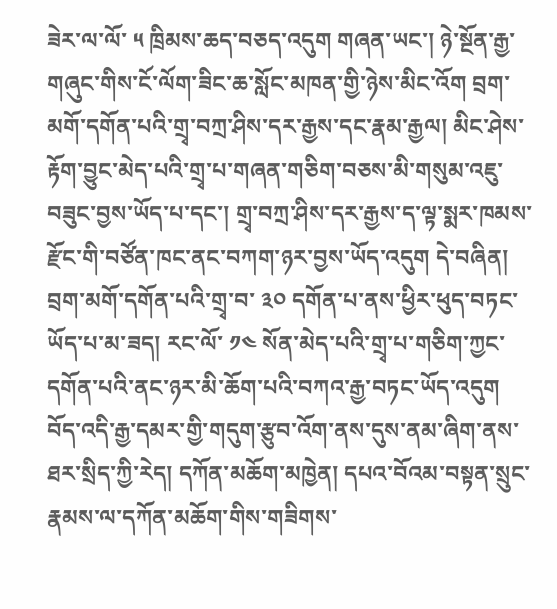ཟེར་ལ་ལོ་ ༥ ཁྲིམས་ཆད་བཅད་འདུག གཞན་ཡང་། ཉེ་སྔོན་རྒྱ་གཞུང་གིས་ངོ་ལོག་ཟིང་ཆ་སློང་མཁན་གྱི་ཉེས་མིང་འོག བྲག་མགོ་དགོན་པའི་གྲྭ་བཀྲ་ཤིས་དར་རྒྱས་དང་རྣམ་རྒྱལ། མིང་ཤེས་རྟོག་བྱུང་མེད་པའི་གྲྭ་པ་གཞན་གཅིག་བཅས་མི་གསུམ་འཇུ་བཟུང་བྱས་ཡོད་པ་དང་། གྲྭ་བཀྲ་ཤིས་དར་རྒྱས་ད་ལྟ་སྨར་ཁམས་རྫོང་གི་བཙོན་ཁང་ནང་བཀག་ཉར་བྱས་ཡོད་འདུག དེ་བཞིན། བྲག་མགོ་དགོན་པའི་གྲྭ་བ་ ༣༠ དགོན་པ་ནས་ཕྱིར་ཕུད་བཏང་ཡོད་པ་མ་ཟད། རང་ལོ་ ༡༤ སོན་མེད་པའི་གྲྭ་པ་གཅིག་ཀྱང་དགོན་པའི་ནང་ཉར་མི་ཆོག་པའི་བཀའ་རྒྱ་བཏང་ཡོད་འདུག
བོད་འདི་རྒྱ་དམར་གྱི་གདུག་རྩུབ་འོག་ནས་དུས་ནམ་ཞིག་ནས་ཐར་སྲིད་ཀྱི་རེད། དཀོན་མཆོག་མཁྱེན། དཔའ་བོའམ་བསྟན་སྲུང་རྣམས་ལ་དཀོན་མཆོག་གིས་གཟིགས་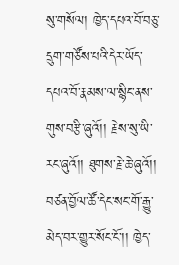སུ་གསོལ། ཁྱེད་དཔའ་བོ་བཅུ་དྲུག་གཙོས་པའི་དེར་ཡོད་དཔའ་བོ་རྣམས་ལ་སྙིང་ནས་གུས་བརྩི་ཞུའོ།། རྗེས་སུ་ཡི་རང་ཞུའོ།། ཐུགས་རྗེ་ཆེ་ཞུའོ།། བཙན་བྱོལ་ཚོ་དེང་སང་གོ་རྒྱུ་མེད་བར་གྱུར་སོང་ངོ་།། ཁྱེད་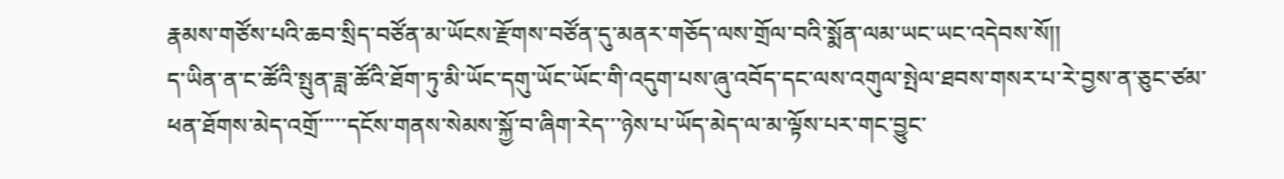རྣམས་གཙོས་པའི་ཆབ་སྲིད་བཙོན་མ་ཡོངས་རྫོགས་བཙོན་དུ་མནར་གཅོད་ལས་གྲོལ་བའི་སྨོན་ལམ་ཡང་ཡང་འདེབས་སོ།།
ད་ཡིན་ན་ང་ཚོའི་སྤུན་ཟླ་ཚོའི་ཐོག་ཏུ་མི་ཡོང་དགུ་ཡོང་ཡོང་གི་འདུག་པས་ཞུ་འབོད་དང་ལས་འགུལ་སྤེལ་ཐབས་གསར་པ་རེ་བྱས་ན་ཅུང་ཙམ་ཕན་ཐོགས་མེད་འགྲོ་་་་་དངོས་གནས་སེམས་སྐྱོ་བ་ཞིག་རེད་་་ཉེས་པ་ཡོད་མེད་ལ་མ་ལྟོས་པར་གང་བྱུང་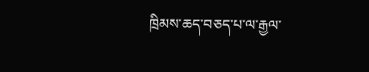ཁྲིམས་ཆད་བཅད་པ་ལ་རྒྱལ་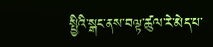སྤྱིའི་སྒང་ནས་བལྟ་ཚུལ་རེ་མེད་པ་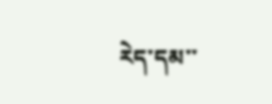རེད་དམ་་